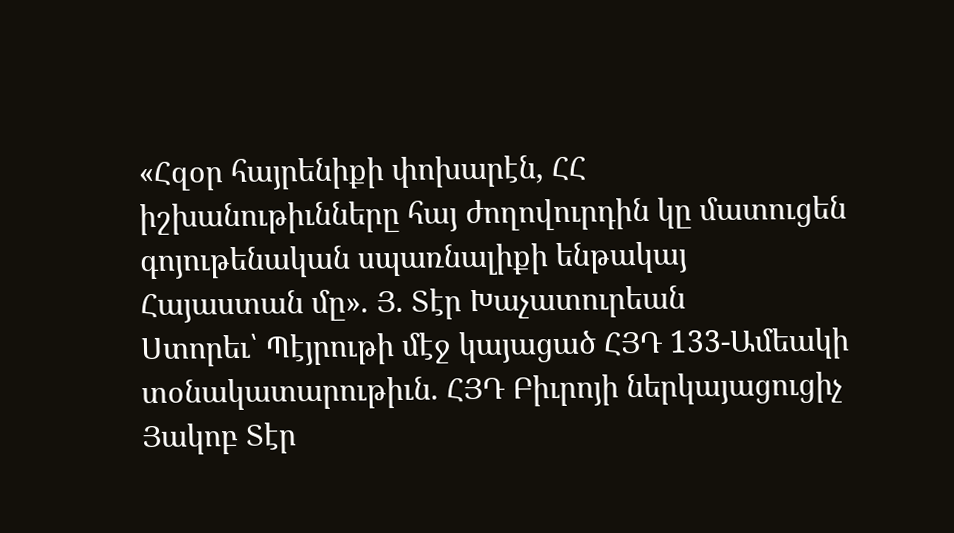«Հզօր հայրենիքի փոխարէն, ՀՀ իշխանութիւնները հայ ժողովուրդին կը մատուցեն գոյութենական սպառնալիքի ենթակայ Հայաստան մը». Յ. Տէր Խաչատուրեան
Ստորեւ՝ Պէյրութի մէջ կայացած ՀՅԴ 133-Ամեակի տօնակատարութիւն. ՀՅԴ Բիւրոյի ներկայացուցիչ Յակոբ Տէր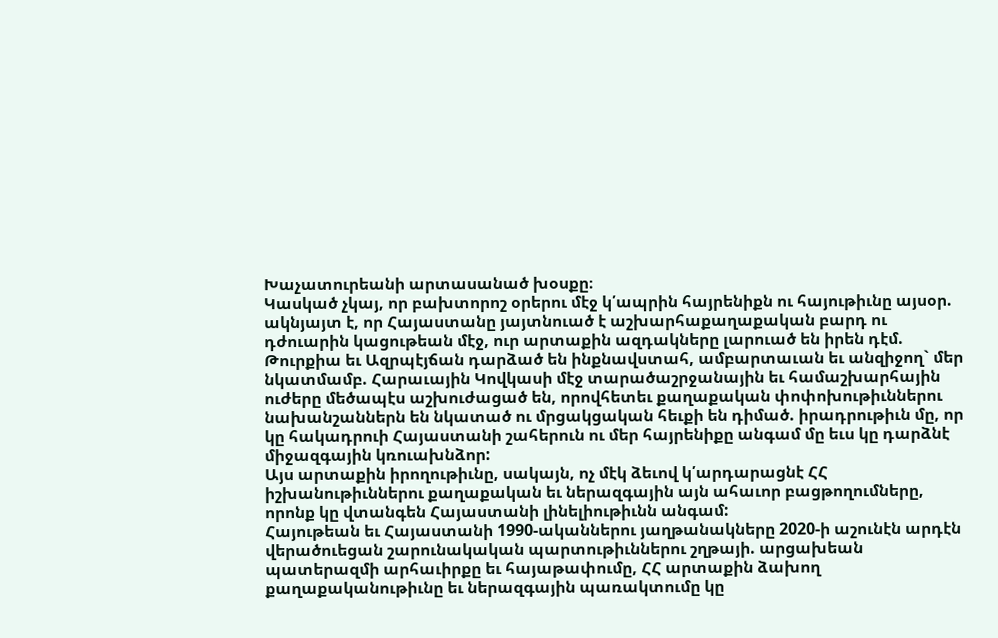Խաչատուրեանի արտասանած խօսքը։
Կասկած չկայ, որ բախտորոշ օրերու մէջ կ՛ապրին հայրենիքն ու հայութիւնը այսօր. ակնյայտ է, որ Հայաստանը յայտնուած է աշխարհաքաղաքական բարդ ու դժուարին կացութեան մէջ, ուր արտաքին ազդակները լարուած են իրեն դէմ. Թուրքիա եւ Ազրպէյճան դարձած են ինքնավստահ, ամբարտաւան եւ անզիջող` մեր նկատմամբ. Հարաւային Կովկասի մէջ տարածաշրջանային եւ համաշխարհային ուժերը մեծապէս աշխուժացած են, որովհետեւ քաղաքական փոփոխութիւններու նախանշաններն են նկատած ու մրցակցական հեւքի են դիմած. իրադրութիւն մը, որ կը հակադրուի Հայաստանի շահերուն ու մեր հայրենիքը անգամ մը եւս կը դարձնէ միջազգային կռուախնձոր:
Այս արտաքին իրողութիւնը, սակայն, ոչ մէկ ձեւով կ՛արդարացնէ ՀՀ իշխանութիւններու քաղաքական եւ ներազգային այն ահաւոր բացթողումները, որոնք կը վտանգեն Հայաստանի լինելիութիւնն անգամ:
Հայութեան եւ Հայաստանի 1990-ականներու յաղթանակները 2020-ի աշունէն արդէն վերածուեցան շարունակական պարտութիւններու շղթայի. արցախեան պատերազմի արհաւիրքը եւ հայաթափումը, ՀՀ արտաքին ձախող քաղաքականութիւնը եւ ներազգային պառակտումը կը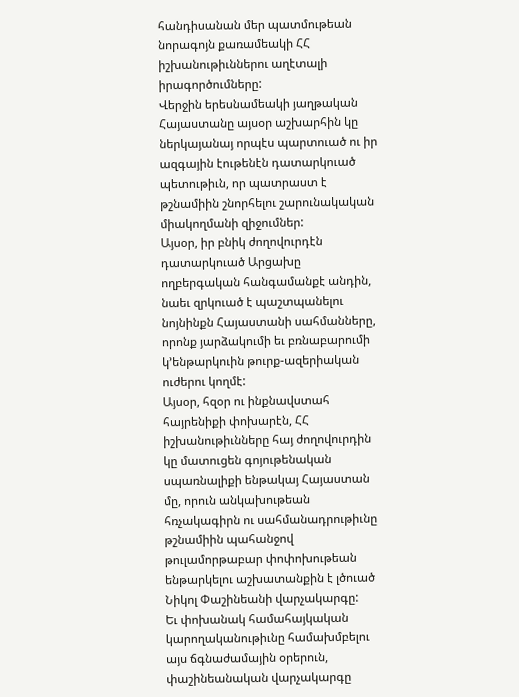հանդիսանան մեր պատմութեան նորագոյն քառամեակի ՀՀ իշխանութիւններու աղէտալի իրագործումները:
Վերջին երեսնամեակի յաղթական Հայաստանը այսօր աշխարհին կը ներկայանայ որպէս պարտուած ու իր ազգային էութենէն դատարկուած պետութիւն, որ պատրաստ է թշնամիին շնորհելու շարունակական միակողմանի զիջումներ:
Այսօր, իր բնիկ ժողովուրդէն դատարկուած Արցախը ողբերգական հանգամանքէ անդին, նաեւ զրկուած է պաշտպանելու նոյնինքն Հայաստանի սահմանները, որոնք յարձակումի եւ բռնաբարումի կ’ենթարկուին թուրք-ազերիական ուժերու կողմէ:
Այսօր, հզօր ու ինքնավստահ հայրենիքի փոխարէն, ՀՀ իշխանութիւնները հայ ժողովուրդին կը մատուցեն գոյութենական սպառնալիքի ենթակայ Հայաստան մը, որուն անկախութեան հռչակագիրն ու սահմանադրութիւնը թշնամիին պահանջով թուլամորթաբար փոփոխութեան ենթարկելու աշխատանքին է լծուած Նիկոլ Փաշինեանի վարչակարգը:
Եւ փոխանակ համահայկական կարողականութիւնը համախմբելու այս ճգնաժամային օրերուն, փաշինեանական վարչակարգը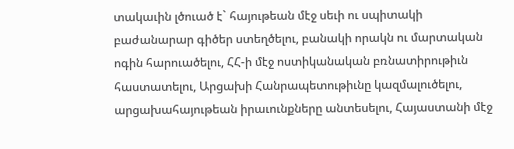տակաւին լծուած է` հայութեան մէջ սեւի ու սպիտակի բաժանարար գիծեր ստեղծելու, բանակի որակն ու մարտական ոգին հարուածելու, ՀՀ-ի մէջ ոստիկանական բռնատիրութիւն հաստատելու, Արցախի Հանրապետութիւնը կազմալուծելու, արցախահայութեան իրաւունքները անտեսելու, Հայաստանի մէջ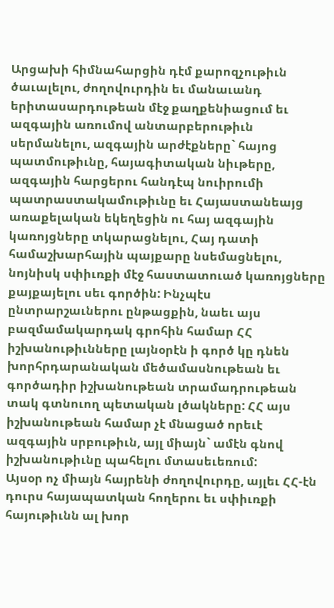Արցախի հիմնահարցին դէմ քարոզչութիւն ծաւալելու, ժողովուրդին եւ մանաւանդ երիտասարդութեան մէջ քաղքենիացում եւ ազգային առումով անտարբերութիւն սերմանելու, ազգային արժէքները` հայոց պատմութիւնը, հայագիտական նիւթերը, ազգային հարցերու հանդէպ նուիրումի պատրաստակամութիւնը եւ Հայաստանեայց առաքելական եկեղեցին ու հայ ազգային կառոյցները տկարացնելու, Հայ դատի համաշխարհային պայքարը նսեմացնելու, նոյնիսկ սփիւռքի մէջ հաստատուած կառոյցները քայքայելու սեւ գործին: Ինչպէս ընտրարշաւներու ընթացքին, նաեւ այս բազմամակարդակ գրոհին համար ՀՀ իշխանութիւնները լայնօրէն ի գործ կը դնեն խորհրդարանական մեծամասնութեան եւ գործադիր իշխանութեան տրամադրութեան տակ գտնուող պետական լծակները: ՀՀ այս իշխանութեան համար չէ մնացած որեւէ ազգային սրբութիւն, այլ միայն` ամէն գնով իշխանութիւնը պահելու մտասեւեռում:
Այսօր ոչ միայն հայրենի ժողովուրդը, այլեւ ՀՀ-էն դուրս հայապատկան հողերու եւ սփիւռքի հայութիւնն ալ խոր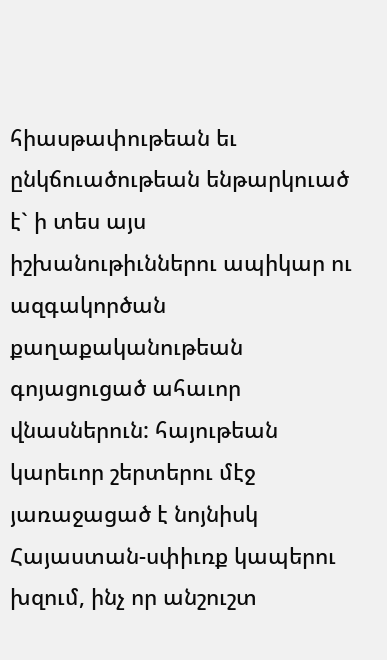հիասթափութեան եւ ընկճուածութեան ենթարկուած է` ի տես այս իշխանութիւններու ապիկար ու ազգակործան քաղաքականութեան գոյացուցած ահաւոր վնասներուն: հայութեան կարեւոր շերտերու մէջ յառաջացած է նոյնիսկ Հայաստան-սփիւռք կապերու խզում, ինչ որ անշուշտ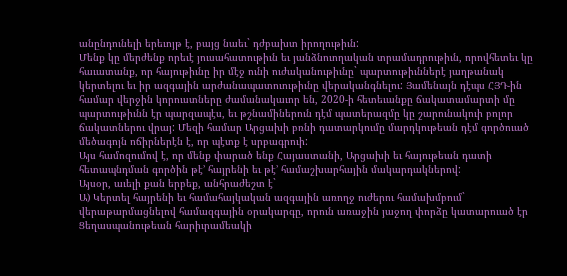անընդունելի երեւոյթ է, բայց նաեւ` դժբախտ իրողութիւն:
Մենք կը մերժենք որեւէ յուսահատութիւն եւ յանձնուողական տրամադրութիւն, որովհետեւ կը հաւատանք, որ հայութիւնը իր մէջ ունի ուժականութիւնը` պարտութիւններէ յաղթանակ կերտելու եւ իր ազգային արժանապատուութիւնը վերականգնելու: Յամենայն դէպս ՀՅԴ-ին համար վերջին կորուստները ժամանակաւոր են, 2020-ի հետեւանքը ճակատամարտի մը պարտութիւնն էր պարզապէս, եւ թշնամիներուն դէմ պատերազմը կը շարունակուի բոլոր ճակատներու վրայ: Մեզի համար Արցախի բռնի դատարկումը մարդկութեան դէմ գործուած մեծագոյն ոճիրներէն է, որ պէտք է սրբագրուի:
Այս համոզումով է, որ մենք փարած ենք Հայաստանի, Արցախի եւ հայութեան դատի հետապնդման գործին թէ’ հայրենի եւ թէ’ համաշխարհային մակարդակներով:
Այսօր, աւելի քան երբեք, անհրաժեշտ է`
Ա) Կերտել հայրենի եւ համահայկական ազգային առողջ ուժերու համախմբում` վերաթարմացնելով համազգային օրակարգը, որուն առաջին յաջող փորձը կատարուած էր Ցեղասպանութեան հարիւրամեակի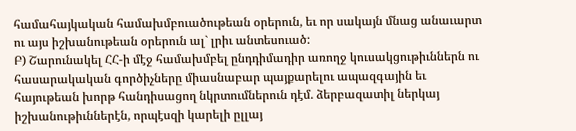համահայկական համախմբուածութեան օրերուն, եւ որ սակայն մնաց անաւարտ ու այս իշխանութեան օրերուն ալ` լրիւ անտեսուած:
Բ) Շարունակել ՀՀ-ի մէջ համախմբել ընդդիմադիր առողջ կուսակցութիւններն ու հասարակական գործիչները միասնաբար պայքարելու ապազգային եւ հայութեան խորթ հանդիսացող նկրտումներուն դէմ. ձերբազատիլ ներկայ իշխանութիւններէն, որպէսզի կարելի ըլլայ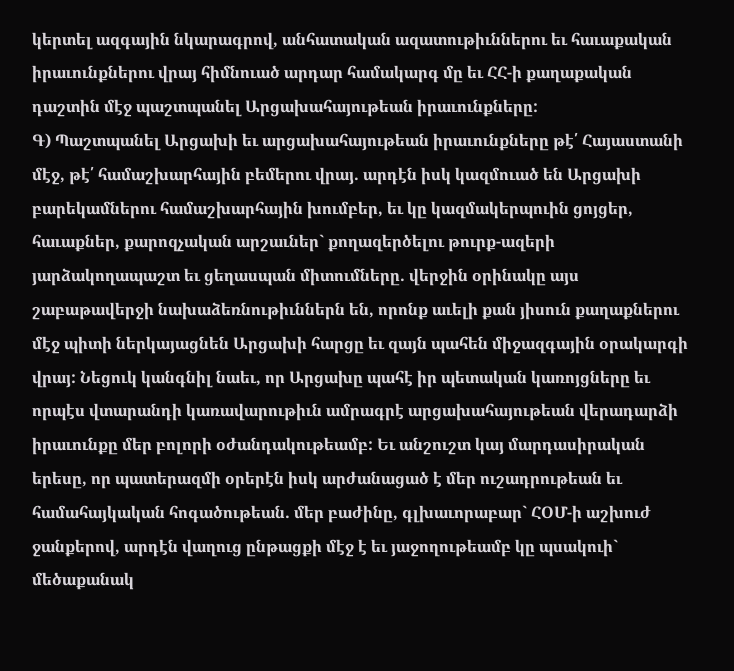կերտել ազգային նկարագրով, անհատական ազատութիւններու եւ հաւաքական իրաւունքներու վրայ հիմնուած արդար համակարգ մը եւ ՀՀ-ի քաղաքական դաշտին մէջ պաշտպանել Արցախահայութեան իրաւունքները:
Գ) Պաշտպանել Արցախի եւ արցախահայութեան իրաւունքները թէ՛ Հայաստանի մէջ, թէ՛ համաշխարհային բեմերու վրայ. արդէն իսկ կազմուած են Արցախի բարեկամներու համաշխարհային խումբեր, եւ կը կազմակերպուին ցոյցեր, հաւաքներ, քարոզչական արշաւներ` քողազերծելու թուրք-ազերի յարձակողապաշտ եւ ցեղասպան միտումները. վերջին օրինակը այս շաբաթավերջի նախաձեռնութիւններն են, որոնք աւելի քան յիսուն քաղաքներու մէջ պիտի ներկայացնեն Արցախի հարցը եւ զայն պահեն միջազգային օրակարգի վրայ: Նեցուկ կանգնիլ նաեւ, որ Արցախը պահէ իր պետական կառոյցները եւ որպէս վտարանդի կառավարութիւն ամրագրէ արցախահայութեան վերադարձի իրաւունքը մեր բոլորի օժանդակութեամբ: Եւ անշուշտ կայ մարդասիրական երեսը, որ պատերազմի օրերէն իսկ արժանացած է մեր ուշադրութեան եւ համահայկական հոգածութեան. մեր բաժինը, գլխաւորաբար` ՀՕՄ-ի աշխուժ ջանքերով, արդէն վաղուց ընթացքի մէջ է եւ յաջողութեամբ կը պսակուի` մեծաքանակ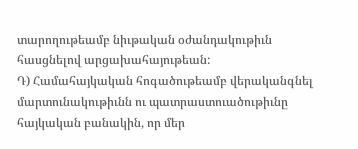տարողութեամբ նիւթական օժանդակութիւն հասցնելով արցախահայութեան:
Դ) Համահայկական հոգածութեամբ վերականգնել մարտունակութիւնն ու պատրաստուածութիւնը հայկական բանակին, որ մեր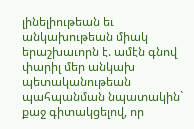լինելիութեան եւ անկախութեան միակ երաշխաւորն է. ամէն գնով փարիլ մեր անկախ պետականութեան պահպանման նպատակին` քաջ գիտակցելով, որ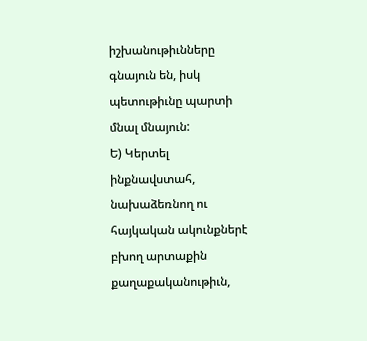իշխանութիւնները գնայուն են, իսկ պետութիւնը պարտի մնալ մնայուն:
Ե) Կերտել ինքնավստահ, նախաձեռնող ու հայկական ակունքներէ բխող արտաքին քաղաքականութիւն,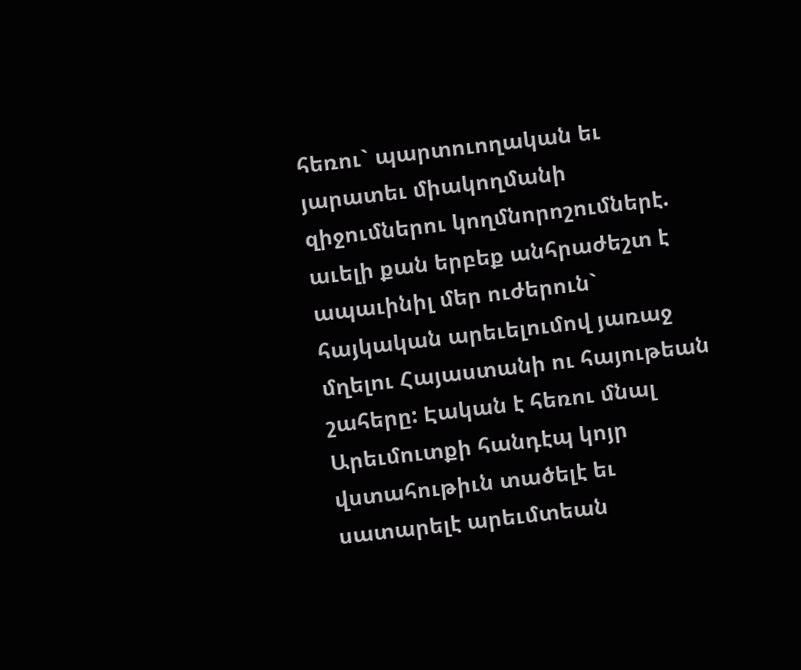հեռու` պարտուողական եւ յարատեւ միակողմանի զիջումներու կողմնորոշումներէ. աւելի քան երբեք անհրաժեշտ է ապաւինիլ մեր ուժերուն` հայկական արեւելումով յառաջ մղելու Հայաստանի ու հայութեան շահերը: Էական է հեռու մնալ Արեւմուտքի հանդէպ կոյր վստահութիւն տածելէ եւ սատարելէ արեւմտեան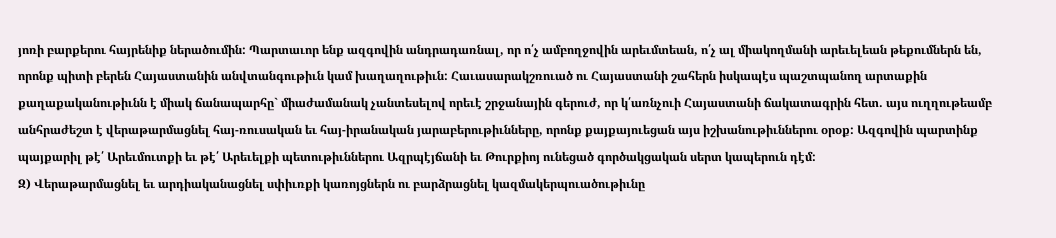յոռի բարքերու հայրենիք ներածումին: Պարտաւոր ենք ազգովին անդրադառնալ, որ ո՛չ ամբողջովին արեւմտեան, ո՛չ ալ միակողմանի արեւելեան թեքումներն են, որոնք պիտի բերեն Հայաստանին անվտանգութիւն կամ խաղաղութիւն: Հաւասարակշռուած ու Հայաստանի շահերն իսկապէս պաշտպանող արտաքին քաղաքականութիւնն է միակ ճանապարհը` միաժամանակ չանտեսելով որեւէ շրջանային գերուժ, որ կ՛առնչուի Հայաստանի ճակատագրին հետ. այս ուղղութեամբ անհրաժեշտ է վերաթարմացնել հայ-ռուսական եւ հայ-իրանական յարաբերութիւնները, որոնք քայքայուեցան այս իշխանութիւններու օրօք: Ազգովին պարտինք պայքարիլ թէ՛ Արեւմուտքի եւ թէ՛ Արեւելքի պետութիւններու Ազրպէյճանի եւ Թուրքիոյ ունեցած գործակցական սերտ կապերուն դէմ:
Զ) Վերաթարմացնել եւ արդիականացնել սփիւռքի կառոյցներն ու բարձրացնել կազմակերպուածութիւնը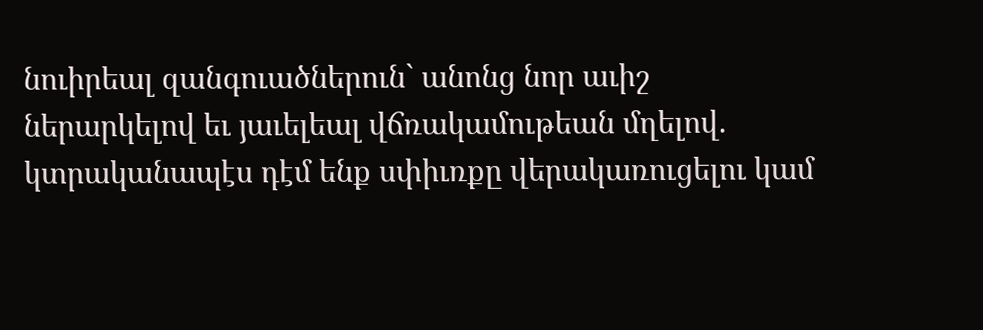նուիրեալ զանգուածներուն` անոնց նոր աւիշ ներարկելով եւ յաւելեալ վճռակամութեան մղելով. կտրականապէս դէմ ենք սփիւռքը վերակառուցելու կամ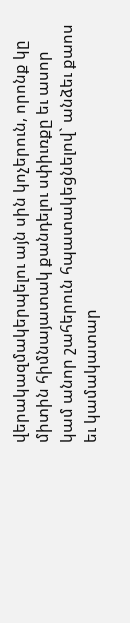վերակազմակերպելու այն սին կոչերուն, որոնք կը միտին հիմնայատակ քանդելու սփիւռքը եւ ասոր կամ անոր շահերուն հպատակեցնելով` անձեւ քաոս եւ կամակատար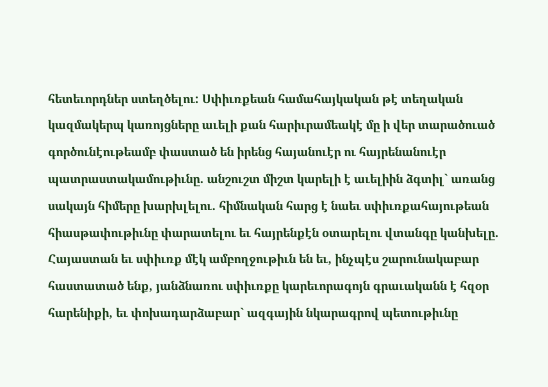հետեւորդներ ստեղծելու: Սփիւռքեան համահայկական թէ տեղական կազմակերպ կառոյցները աւելի քան հարիւրամեակէ մը ի վեր տարածուած գործունէութեամբ փաստած են իրենց հայանուէր ու հայրենանուէր պատրաստակամութիւնը. անշուշտ միշտ կարելի է աւելիին ձգտիլ` առանց սակայն հիմերը խարխլելու. հիմնական հարց է նաեւ սփիւռքահայութեան հիասթափութիւնը փարատելու եւ հայրենքէն օտարելու վտանգը կանխելը. Հայաստան եւ սփիւռք մէկ ամբողջութիւն են եւ, ինչպէս շարունակաբար հաստատած ենք, յանձնառու սփիւռքը կարեւորագոյն գրաւականն է հզօր հարենիքի, եւ փոխադարձաբար` ազգային նկարագրով պետութիւնը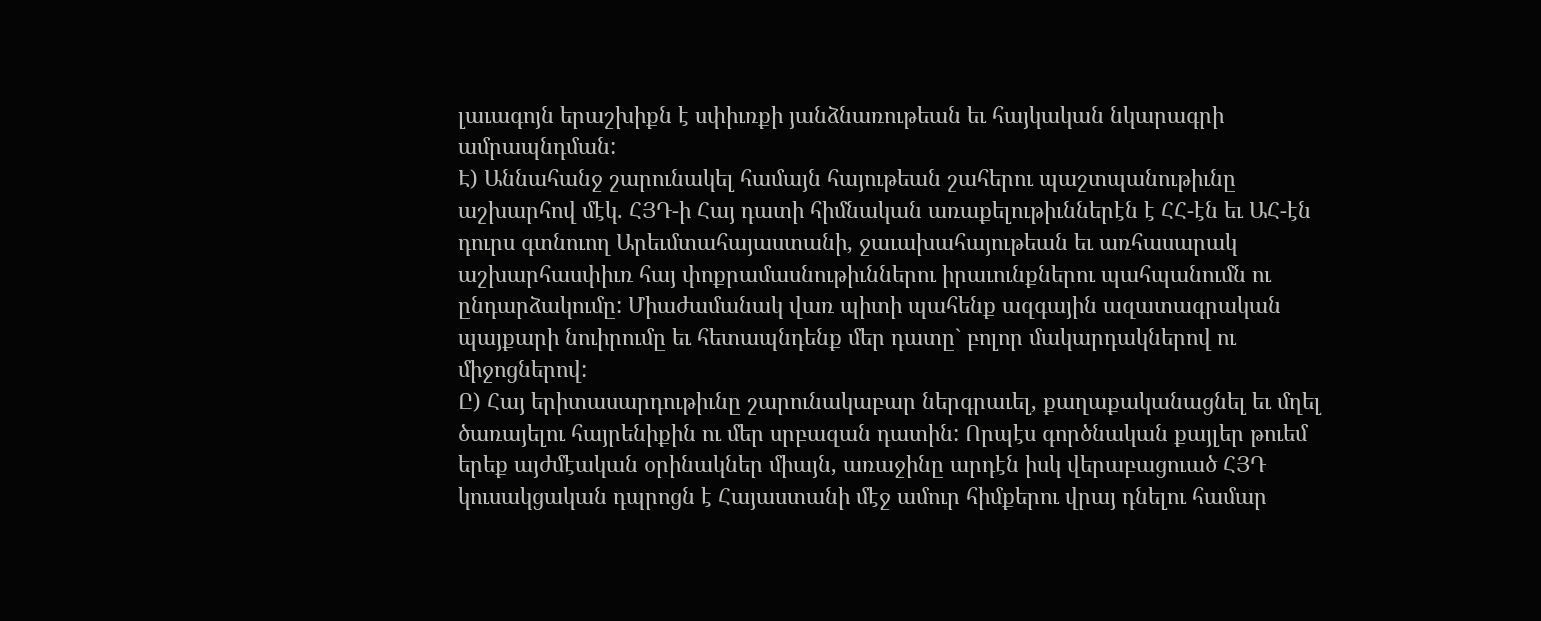լաւագոյն երաշխիքն է սփիւռքի յանձնառութեան եւ հայկական նկարագրի ամրապնդման:
Է) Աննահանջ շարունակել համայն հայութեան շահերու պաշտպանութիւնը աշխարհով մէկ. ՀՅԴ-ի Հայ դատի հիմնական առաքելութիւններէն է ՀՀ-էն եւ ԱՀ-էն դուրս գտնուող Արեւմտահայաստանի, ջաւախահայութեան եւ առհասարակ աշխարհասփիւռ հայ փոքրամասնութիւններու իրաւունքներու պահպանումն ու ընդարձակումը: Միաժամանակ վառ պիտի պահենք ազգային ազատագրական պայքարի նուիրումը եւ հետապնդենք մեր դատը` բոլոր մակարդակներով ու միջոցներով:
Ը) Հայ երիտասարդութիւնը շարունակաբար ներգրաւել, քաղաքականացնել եւ մղել ծառայելու հայրենիքին ու մեր սրբազան դատին: Որպէս գործնական քայլեր թուեմ երեք այժմէական օրինակներ միայն, առաջինը արդէն իսկ վերաբացուած ՀՅԴ կուսակցական դպրոցն է Հայաստանի մէջ ամուր հիմքերու վրայ դնելու համար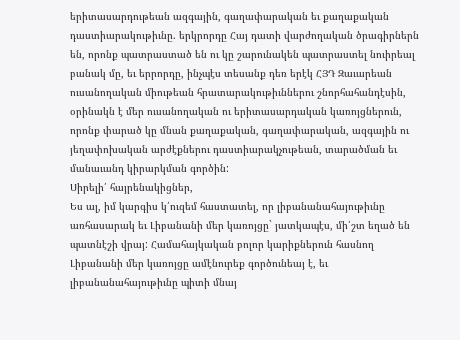երիտասարդութեան ազգային, գաղափարական եւ քաղաքական դաստիարակութիւնը. երկրորդը Հայ դատի վարժողական ծրագիրներն են, որոնք պատրաստած են ու կը շարունակեն պատրաստել նուիրեալ բանակ մը, եւ երրորդը, ինչպէս տեսանք դեռ երէկ ՀՅԴ Զաւարեան ուսանողական միութեան հրատարակութիւններու շնորհահանդէսին, օրինակն է մեր ուսանողական ու երիտասարդական կառոյցներուն, որոնք փարած կը մնան քաղաքական, գաղափարական, ազգային ու յեղափոխական արժէքներու դաստիարակչութեան, տարածման եւ մանաւանդ կիրարկման գործին:
Սիրելի՛ հայրենակիցներ,
Ես ալ, իմ կարգիս կ՛ուզեմ հաստատել, որ լիբանանահայութիւնը առհասարակ եւ Լիբանանի մեր կառոյցը` յատկապէս, մի՛շտ եղած են պատնէշի վրայ: Համահայկական բոլոր կարիքներուն հասնող Լիբանանի մեր կառոյցը ամէնուրեք գործունեայ է, եւ լիբանանահայութիւնը պիտի մնայ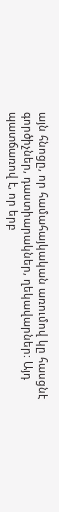այն հնոցը, որ համահայկական առումով կը հասցնէ գործիչներ, դաստիարակներ, ղեկավարներ: Այդ պատճառով է, որ երբ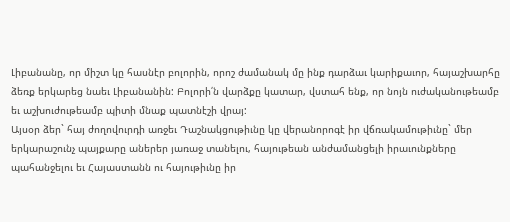Լիբանանը, որ միշտ կը հասնէր բոլորին, որոշ ժամանակ մը ինք դարձաւ կարիքաւոր, հայաշխարհը ձեռք երկարեց նաեւ Լիբանանին: Բոլորի՛ն վարձքը կատար, վստահ ենք, որ նոյն ուժականութեամբ եւ աշխուժութեամբ պիտի մնաք պատնէշի վրայ:
Այսօր ձեր` հայ ժողովուրդի առջեւ Դաշնակցութիւնը կը վերանորոգէ իր վճռակամութիւնը` մեր երկարաշունչ պայքարը աներեր յառաջ տանելու, հայութեան անժամանցելի իրաւունքները պահանջելու եւ Հայաստանն ու հայութիւնը իր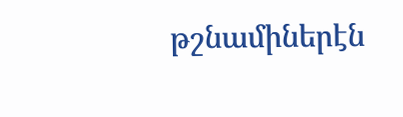թշնամիներէն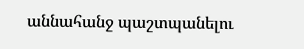աննահանջ պաշտպանելու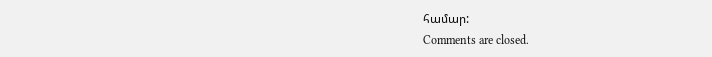համար:
Comments are closed.